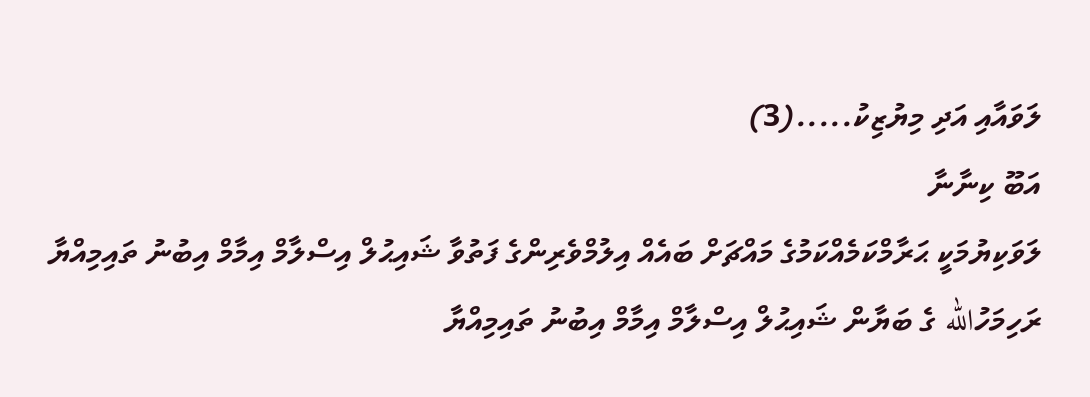ލަވައާއި އަދި މިޔުޒިކު.....(3)
އަބޫ ކިނާނާ
ލަވަކިޔުމަކީ ޙަރާމްކަމެއްކަމުގެ މައްޗަށް ބައެއް އިލުމްވެރިންގެ ފަތުވާ ޝައިޙުލް އިސްލާމް އިމާމް އިބުނު ތައިމިއްޔާ ރަހިމަހުالله ގެ ބަޔާން ޝައިޙުލް އިސްލާމް އިމާމް އިބުނު ތައިމިއްޔާ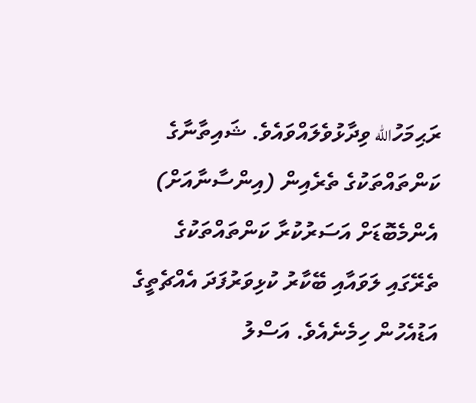ރަޙިމަހުالله ވިދާޅުވެލައްވައެވެ. ޝައިތާނާގެ ކަންތައްތަކުގެ ތެރެއިން (އިންސާނާއަށް) އެންމެބޮޑަށް އަސަރުކުރާ ކަންތައްތަކުގެ ތެރޭގައި ލަވައާއި ބޭކާރު ކުޅިވަރުފަދަ އެއްޗެތީގެ އަޑުއެހުން ހިމެނެއެވެ. އަސްލު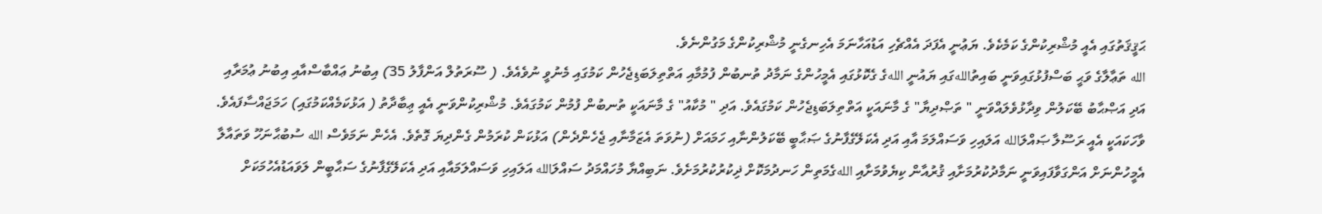ޙަޤީޤަތުގައި އެއީ މުޝްރިކުންގެ ކަމެކެވެ. ޔަޢުނީ އެފަދަ އެއްޗެހި އަޑުއަހާނަމަ އެހިނގެނީ މުޝްރިކުންގެ މަގުންނެވެ.
الله ތަޢާލާގެ ވަޙީ ބަސްފުޅުގައިވަނީ ބައިތުاللهގައި ޔައުނީ اللهގެ ގެކޮޅުގައި އެމީހުންގެ ނަމާދު ތުނބުން ފުމުމާއި އަތްތިލަބަޑިޖެހުން ކަމުގައި މެނުވީ ނުވެއެވެ. ( ސޫރަތުލް އަންފާލު 35) އިބުނު ޢައްބާސްއާއި އިބުނު ޢުމަރާއި އަދި އަޞްޙާބު ބޭކަލުން ވިދާޅުވެލައްވަނީ " ތަޞްދިޔާ" ގެ މާނައަކީ އަތްތިލަބަޑިޖެހުން ކަމުގައެވެ. އަދި " މުކާއު" ގެ މާނައަކީ ތުނބުން ފުމުން ކަމުގައެވެ. މުޝްރިކުންވަނީ އެއީ ޢިބާދާތު ( އަޅުކަމެއްކަމުގައި) ހަމަޖައްސާފައެވެ. ވާހަކައަކީ އެއީ ރަސޫލާ ޞައްލަالله އަލައިހި ވަސައްލަމަ އާއި އަދި އެކަލޭގެފާނުގެ ޞަޙާބީ ބޭކަލުންނާއި ހަމައަށް (ނުވަތަ އެޒަމާނާއި ޖެހެންދެން) އަޅުކަން ކުރަމުން ގެންދިޔަ ގޮތެވެ. އެހެން ނަމަވެސް الله ސުބުޙާނަހޫ ވަތައާލާ އެމީހުންނަށް އަންގަވާފައިވަނީ ނަމާދުކުރުމަށާއި ޤުރުއާން ކިޔެވުމަށާއި اللهގެމަތިން ހަނދުމަކޮށް ޛިކުރުކުރުމަށެވެ. ނަބިއްޔާ މުހައްމަދު ސައްލަالله އަލައިހި ވަސައްލަމައާއި އަދި އެކަލޭގެފާނުގެ ސަޙާބީން ލަވައަޑުއެހުމަކަށް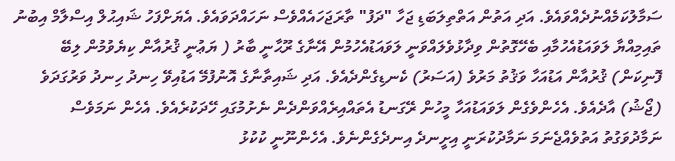ސަމާލުކަމެއްނުދެއްވައެވެ. އަދި އަތުން އަތްތިލަބަޑި ޖަހާ "ދަފު" ތާރަޖަހައެއްވެސް ނަހައްދަވައެވެ. އެޔަށްފަހު ޝައިޙުލް އިސްލާމް އިބުނު ތައިމިއްޔާ ލަވައަޑުއެހުމާއި ބެހޭގޮތުން ވިދާޅުވެލައްވަނީ ލަވައަޑުއެހުމުން އޭނާގެ ރޫޙާނީ ބާރު ( ޔަޢުނީ ޤުރުއާން ކިޔެވުމުން ލިބޭ ފޮނިކަން) ޤުރުއާން އަޑުއަހާ ވަޤުތު މަރުވެ (އަސަރު) ކެނޑިގެންދެއެވެ. އަދި ޝައިތާނާގެ އޮނުފުމޭ އަޑުއިވޭ ހިނދު ހިނދު ވަރުގަދަވެ (ޖޯޝު) އާދެއެވެ. އެހެންވެގެން ލަވައަޑުއަހާ މީހުން ރޭގަނޑު އެތައްއިރެއްވަންދެން ނެށުމުގައި ހޭދަކުރެއެވެ. އެހެން ނަމަވެސް ނަމާދުވަގުތު އަތުވެއްޖެނަމަ ނަމާދުކުރަނީ އިށީނދެ އިނދެގެންނެވެ. އެހެންނޫނީ ކުކުޅު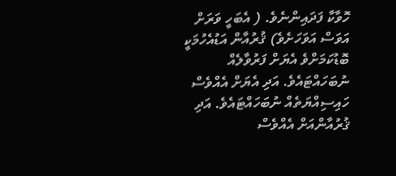ހޮވާކާ ފަދައިންނެވެ. ( އެބަހީ ވަރަށް އަވަސް އަވަހަށެވެ) ޤުރުއާން އަޑުއެހުމަކީ ބޮޑުކަމަށްވެ އެޔަށް ފަރުވާލެއް ނުބަހައްޓައެވެ. އަދި އެޔަށް އެއްވެސް ހައިސިއްޔަތެއް ނުބަހައްޓައެވެ. އަދި ޤުރުއާންއަށް އެއްވެސް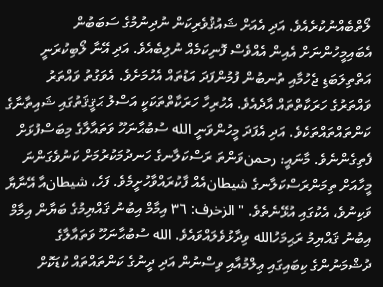ލޯތްބެއްނުކުރެއެވެ. އަދި އެއަށް ޝައުޤުވެރިކަން ނުދިނުމުގެ ސަބަބުން އެބައިމީހުންނަށް އެއިން އެއްވެސް ފޮނިކަމެއް ނުލިބެއެވެ. އަދި އޭނާ ލޯބިކުރަނީ އަތްތިލަބަޑި ޖެހުމާއި ތުނބުން ފުމުންފަދަ އަޑުތައް އެހުމަށެވެ. އެވަގުތު ވައްތަރު ވައްތަރުގެ ހަރަކާތްތައް އާދެއެވެ. އެހުރިހާ ހަރަކާތްތަކަކީ އަސްލު ޙަޤީޤަތުގައި ޝައިތާނާގެ ކަންތައްތައްތަކެވެ. އަދި އެފަދަ މީހުންވަނީ الله ސުބުޙާނަހޫ ވަތައާލާގެ މިބަސްފުޅަށް ފެތިގެންނެވެ. މާނައީ: رحمنވަންތަ ރަސްކަލާނގެ ހަނދުމަކުރުމަށް ކަނުވެގަންނަ މީހާއަށް ތިމަންރަސްކަލާނގެ شيطانއެއް ފާކުރައްވާހުށީމެވެ. ފަހެ، شيطانއާ އޭނާޔާ ވަކިނުވެ، އެކުގައި އުޅޭނެތެވެ. "الزخرف: ٣٦ އިމާމް އިބުނު ޤައްޔިމުގެ ބަޔާން އިމާމް އިބުނު ޤައްޔިމު ރަޙިމަހުالله ވިދާޅުވެލައްވައެވެ. الله ސުބުޙާނަހޫ ވަތައާލާގެ ދުޝްމަނުންގެ ކިބައިގައި ޢިލްމުއާއި ވިސްނުން އަދި ދީނުގެ ކަންތައްތައް ކުޑަކޮށް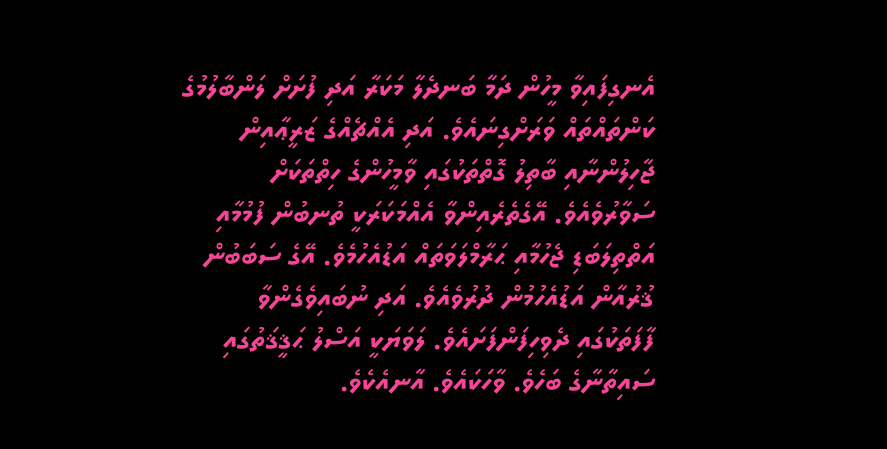އެނގިފައިވާ މީހުން ދަމާ ބަނދެލާ މަކަރާ އަދި ފުށަށް ލަންބާލުމުގެ ކަންތައްތައް ވަރަށްގިނައެވެ. އަދި އެއްޗެއްގެ ޒަރީޢާއިން ޖާހިލުންނާއި ބާތިލު ގޮތްތަކުގައި ވާމީހުންގެ ހިތްތަކަށް ސަވާރުވެއެވެ. އޭގެތެރެއިންވާ އެއްމަކަރަކީ ތުނބުން ފުމުމާއި އަތްތިލަބަޑި ޖެހުމާއި ޙަރާމްލަވަތައް އަޑުއެހުމެވެ. އޭގެ ސަބަބުން ޤުރުއާން އަޑުއެހުމުން ދުރުވެއެވެ. އަދި ނުބައިވެގެންވާ ފާފަތަކުގައި ދެވިހިފަންފަށައެވެ. ލަވަޔަކީ އަސްލު ޙަޤީޤަތުގައި ސައިތާނާގެ ބަހެވެ. ވާހަކައެވެ. އާނއެކެވެ.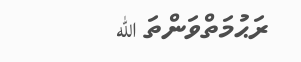ރަޙުމަތްވަންތަ الله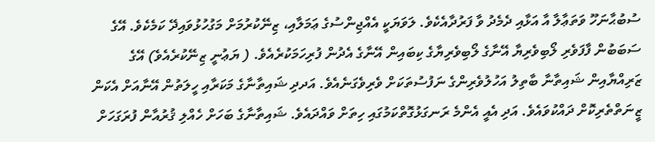ސުބުޙާނަހޫ ވަތަޢާލާ އާ އަޅާއި ދެމެދު ވާ ފަރުދާއެކެވެ. ލަވަޔަކީ އެއްޖިންސުގެ ޢަމަލާއި، ޒިނޭކުރުމަށް މަގުހުޅުވައިދޭ ކަމެކެވެ. އޭގެ ސަބަބުން ފާފަވެރި ލޯބިވެރިޔާ އޭނާގެ ލޯބިވެރިޔާގެ ކިބައިން އޭނާގެ އެދުން ފުރިހަމަކުރެއެވެ. ( ޔަޢުނީ ޒިނޭކުރެއެވެ) އޭގެ ޒަރިއްޔާއިން ޝައިތާނާ ބާތިލު އަހުލުވެރިންގެ ނަފުސުތަކަށް ވެރިވެގަނެއެވެ. އަދދި ޝައިތާނާގެ މަކަރާއި ހީލަތުން އޭނާއަށް އެކަން ޒީނަތްތެރިކޮށް ދައްކުވައެވެ. އަދި އެއީ އެންމެ ރަނގަޅުގޮތްކަމުގައި ހިތަށް ވައްދައެވެ. ޝައިތާނާގެ ބަހަށް ހެއްލި ޤުރުއާން ފުރަގަހަށް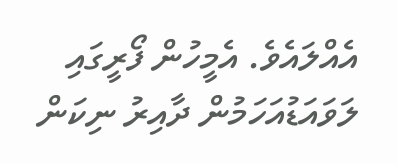އެއްލައެވެ. އެމީހުން ފޯރީގައި ލަވައަޑުއަހަމުން ދާއިރު ނިކަން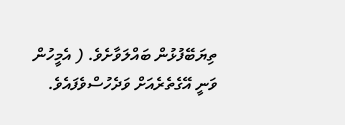ތިޔަބޭފުޅުން ބައްލަވާށެވެ. ( އެމީހުން ވަނީ އޭގެތެރެއަށް ވަދެހުސްވެފައެވެ.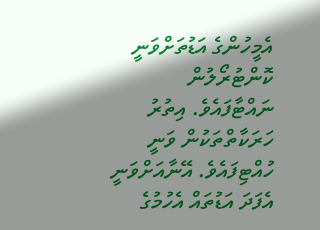އެމީހުންގެ އަޑުތަށްވަނީ ކޮންޓުރޯލުން ނައްޓާފައެވެ. އިތުރު ހަރަކާތްތަކުން ވަނީ ހުއްޓިފައެވެ. އޭނާއަށްވަނީ އެފަދަ އަޑުތައް އެހުމުގެ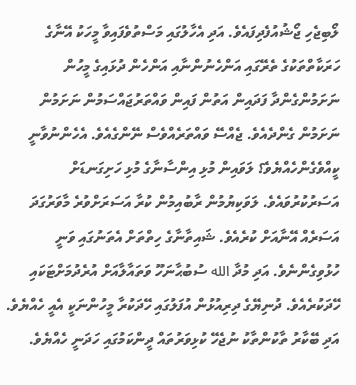ލޯބިޖެހި ޖޯޝުއުފެދިފައެވެ. އަދި އެހާލުގައި މަސްތުވެފައިވާ މީހަކު އޭނާގެ ހަރަކާތްތަކުގެ ތެރޭގައި އަންހެނުންނާއި އަންހެން ދުޅައިގެ މީހުން ނަށަމުންގެންދާ ފަދައިން އަތުން ފައިން ވައްތަރުޖައްސަމުން ނަށަމުން ނަށަމުން ގެންދެއެވެ. ޖެއްސޭ ވައްތަރެއްވެސް ނޭންގެއެވެ. އެހެންނުވާނީ ކީއްވެގެންހެއްޔެވެ؟ ލަވައިން މުޅި އިންސާނާގެ މުޅި ހަށިގަނޑަށް އަސަރުކުރުވައެވެ. ލަވަކިޔުމުން ރާބުއިމުން ކުރާ އަސަރަށްވުރެ މާވަރުގަދަ އަސަރެއް އޭނާއަށް ކުރެއެވެ. ޝައިތާނާގެ ހިތްތަށް އެތަނުގައި ވަނީ ހުޅުވިގެންނެވެ. އަދި މުދާ الله ސުބުޙާނަހޫ ވަތައާލާއަށް އުރެދުމަށްޓަކައި ހޭދަކުރެއެވެ. ދުނިޔޭގެ ދިރިއުޅުން އުފަލުގައި ހޭދަކުރާ މީހުންނަކީ އެއީ ހެއްޔެވެ. އަދި ބޭކާރު ތާކުންތާކު ނުޖެހޭ ކުޅިވަރުތައް ދީންކަމުގައި ހަދަނީ ހެއްޔެވެ.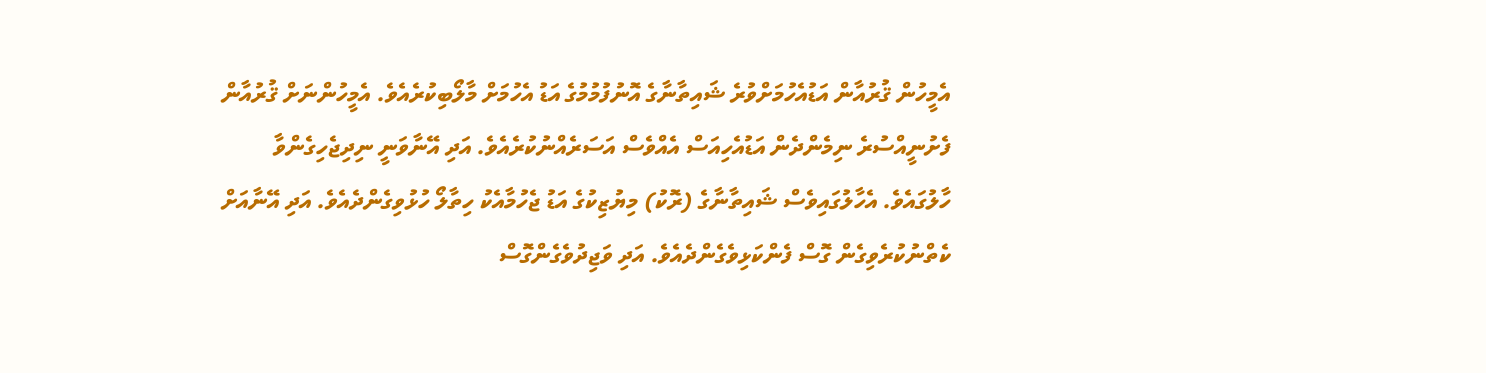އެމީހުން ޤުރުއާން އަޑުއެހުމަށްވުރެ ޝައިތާނާގެ އޮނުފުމުމުގެ އަޑު އެހުމަށް މާލޯބިކުރެއެވެ. އެމީހުންނަށް ޤުރުއާން ފެށުނީއްސުރެ ނިމެންދެން އަޑުއެހިއަސް އެއްވެސް އަސަރެއްނުކުރެއެވެ. އަދި އޭނާވަނީ ނިދިޖެހިގެންވާ ހާލުގައެވެ. އެހާލުގައިވެސް ޝައިތާނާގެ (ރޮކު) މިޔުޒިކުގެ އަޑު ޖެހުމާއެކު ހިތާލޯ ހުޅުވިގެންދެއެވެ. އަދި އޭނާއަށް ކެތްނުކުރެވިގެން ގޮސް ފެންކަޅިވެގެންދެއެވެ. އަދި ވަޖިދުވެގެންގޮސް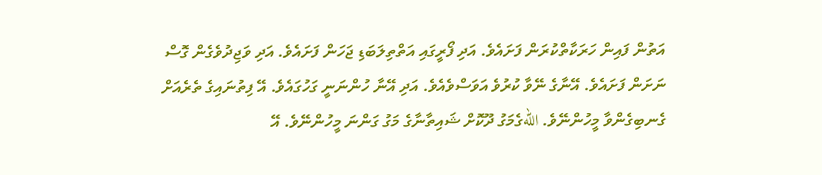އަތުން ފައިން ހަރަކާތްކުރަން ފަށައެވެ. އަދި ފޯރީގައި އަތްތިލަބަޑި ޖަހަން ފަށައެވެ. އަދި ވަޖިދުވެގެން ގޮސް ނަށަން ފަށައެވެ. އޭނާގެ ނޭވާ ކުރުވެ އަވަސްވެއެވެ. އަދި އޭނާ ހުންނަނީ ގަހުގައެވެ. އޭ ފިތުނައިގެ ތެރެއަށް ގެނބިގެންވާ މީހުންނޭވެ. اللهގެމަގު ދޫކޮށް ޝައިތާނާގެ މަގު ގަންނަ މީހުންނޭވެ. އޭ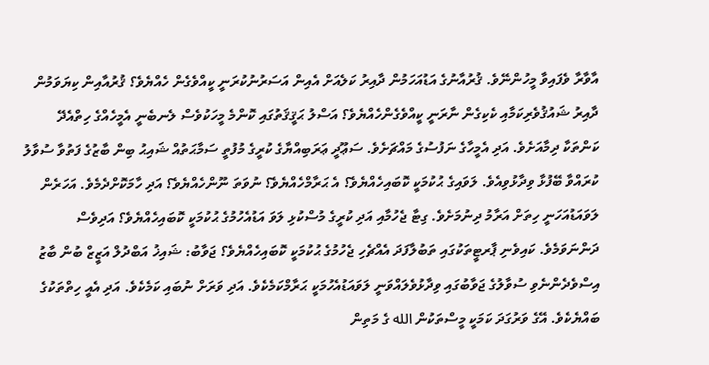އާވާރާ ވެފައިވާ މީހުންނޭވެ. ޤުރުއާނުގެ އަޑުއަހަމުން ދާއިރު ކަލެއަށް އެއިން އަސަރުނުކުރަނީ ކީއްވެގެން ހެއްޔެވެ؟ ޤުރުއާއިން ކިޔަވަމުން ދާއިރު ޝައުޤުވެރިކަމާއި ކެކިގެން ނާރަނީ ކީއްވެގެންހެއްޔެވެ؟ އަސްލު ޙަޤީޤަތުގައި ކޮންމެ މީހަކުވެސް ލެނބެނީ އެމީހެއްގެ ހިތްއެދޭ ކަންތަކާ ދިމާއަށެވެ. އަދި އެމީހާގެ ނަފުސުގެ މައްޗަށެވެ. ސަޢޫދީ ޢަރަބިއްޔާގެ ކުރީގެ މުފުތީ ސަމާޙަތުއް ޝައިޙު ބިން ބާޒުގެ ފަތުވާ ސުވާލު ކުރައްވާ ބޭފުޅާ ވިދާޅުވިއެވެ. ލަވައިގެ ޙުކުމަކީ ކޮބައިހެއްޔެވެ؟ އެ ޙަރާމްހެއްޔެވެ؟ ނުވަތަ ނޫންހެއްޔެވެ؟ އަދި ހާމަކޮށްދެމެވެ. އަހަރެން ލަވައަޑުއަހަނީ ހިތަށް އަރާމު ދިނުމަށެވެ. ގިޓާ ޖެހުމާއި އަދި ކުރީގެ މުސްކުޅި ލަވަ އަޑުއެހުމުގެ ޙުކުމަކީ ކޮބައިހެއްޔެވެ؟ އަދިވެސް ދަންނަވަމެވެ. ކައިވެނި ޕާރޓީތަކުގައި ތަބުލާފަދަ އެއްޗެހި ޖެހުމުގެ ޙުކުމަކީ ކޮބައިހެއްޔެވެ؟ ޖަވާބު: ޝައިޚު އަބްދުލް އަޒީޒް ބުން ބާޒު އިސްވެދެންނެވި ސުވާލުގެ ޖަވާބުގައި ވިދާޅުވެލައްވަނީ ލަވައަޑުއެހުމަކީ ޙަރާމްކަމެކެވެ. އަދި ވަރަށް ނުބައި ކަމެކެވެ. އަދި އެއީ ހިތްތަކުގެ ބައްޔެކެވެ. އޭގެ ވަރުގަދަ ކަމަކީ މީސްތަކުން الله ގެ މަތިން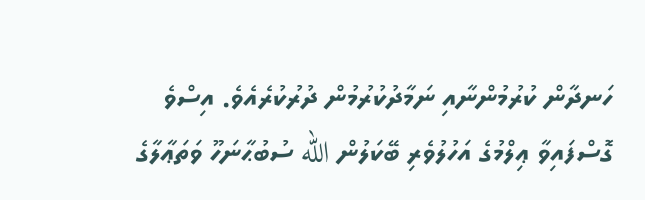ހަނދާން ކުރުމުންނާއި ނަމާދުކުރުމުން ދުރުކުރެއެވެ. އިސްވެ ގޮސްފައިވާ ޢިލްމުގެ އަހުލުވެރި ބޭކަލުން الله ސުބުޙާނަހޫ ވަތަޢާލާގެ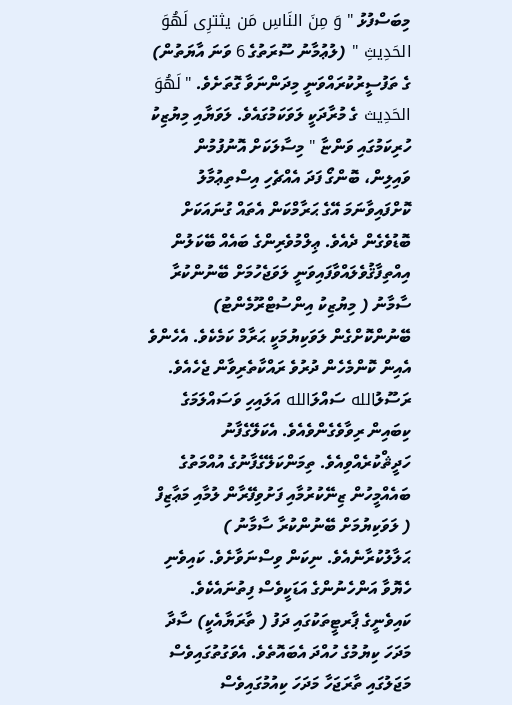މިބަސްފުޅު " وَ مِنَ النَاسِ مَن يثترِى لَهُوَ الحَدِيثِ " (ލުޢުމާނު ސޫރަތުގެ 6 ވަނަ އާޔަތުން) ގެ ތަފުސީރުކުރައްވަނީ މިދަންނަވާ ގޮތަށެވެ. " لَهُوَ الحَدِيث ގެ މުރާދަކީ ލަވަކަމުގައެވެ. ލަވަޔާއި މިޔުޒިކު ހުރިކަމުގައި ވަންޏާ " މިސާލަކަށް އޮނުފުމުން ވައިލިން، ބޮންގޯ ފަދަ އެއްޗެހި އިސްތިޢުމާލު ކޮށްފައިވާނަމަ އޭގެ ޙަރާމްކަން އެތައް ގުނައަކަށް ބޮޑުވެގެން ދެއެވެ. ޢިލްމުވެރިންގެ ބައެއް ބޭކަލުން އިއްތިފާޤުވެލައްވާފައިވަނީ ލަވަޖެހުމަށް ބޭނުންކުރާ ސާމާނު ( މިޔުޒިކު އިންސުޓްރޫމެންޓު) ބޭނުންކޮށްގެން ލަވަކިޔުމަކީ ޙަރާމް ކަމެކެވެ. އެހެންވެ އެއިން ކޮންމެހެން ދުރުވެ ރައްކާތެރިވާން ޖެހެއެވެ. ރަސޫލުالله ސައްލަالله އަލައިހި ވަސައްލަމަގެ ކިބައިން ރިވާވެގެންވެއެވެ. އެކަލޭގެފާނު ހަދީޘްކުރެއްވިއެވެ. ތިމަންކަލޭގެފާނުގެ އުއްމަތުގެ ބައެއްމީހުން ޒިނޭކުރުމާއި ފަށުވިފޭރާން ލުމާއި މަޢާޒިފް ( ލަވަކިޔުމަށް ބޭނުންކުރާ ސާމާނު ) ޙަލާލުކުރާނެއެވެ. ނިކަން ވިސްނަވާށެވެ. ކައިވެނި ހެޔޮވާ އަންހެނުންގެ އަޑަކީވެސް ފިތުނައެކެވެ. ކައިވެނީގެ ޕާރޓީތަކުގައި ދަފު ( ތާރަޔާއެކީ) ސާދާ މަދަހަ ކިޔުމުގެ ހުއްދަ އެބައޮތެވެ. އެވަގުތުގައިވެސް މަޖަލުގައި ތާރަޖަހާ މަދަހަ ކިއުމުގައިވެސް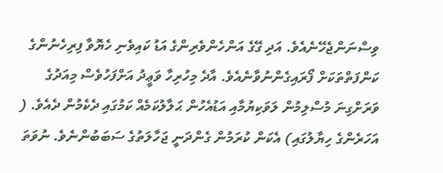ވިސްނަންޖެހޭނެއެވެ. އަދި ގޭގެ އަންހެންވެރިންގެ އަޑު ކައިވެނި ހެޔޮވާ ފިރިހެނުންގެ ކަންފަތްތަކަށް ފޯރައިގެންނުވާނެއެވެ. އާދެ މިހުރިހާ ވަޢީދު އަށްފަހުވެސް މިއަދުގެ ވަރަށްގިނަ މުސްލިމުން ލަވަކިޔުމާއި އަޑުއެހުން ޙަލާލުކަމެއް ކަމުގައި ދެކެމުން ދެއެވެ. ( އަހަރެންގެ ހިޔާލުގައި) އެކަން ކުރަމުން ގެންދަނީ ޖަހާލަތުގެ ސަބަބުންނެވެ. ނުވަތަ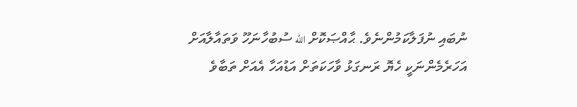ނުބައި ނުފަލާކަމުންނެވެ. ޙާއްޞަކޮށް الله ސުބުހާނަހޫ ވަތައާލާއަށް އަހަރެމެންނަކީ ހެޔޮ ރަނގަޅު ވާހަކަތަށް އަޑުއަހާ އެއަށް ތަބާވެ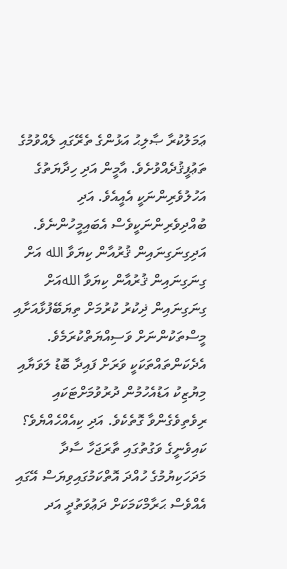ޢަމަލުކުރާ ޞާލިޙު އަޅުންގެ ތެރޭގައި ލެއްވުމުގެ ތަޢުފީޤުދެއްވުށެވެ. އާމީން އަދި ހިދާޔަތުގެ އަހުލުވެރިންނަކީ އެއީއެވެ. އަދި ބުއްދިވެރިންނަކީވެސް އެބައިމީހުންނެވެ. އަދިގިނަގިނައިން ޤުރުއާން ކިޔަވާ الله އަށް ގިނަގިނައިން ޤުރުއާން ކިޔަވާ اللهއަށް ގިނަގިނައިން ޛިކުރު ކުރުމަށް ތިޔަބޭފުޅާއަށާއި މީސްތަކުންނަށް ވަސިއްޔަތްކުރަމެވެ. އެދެކަންތައްތަކަކީ ވަރަށް ފައިދާ ބޮޑު ލަވަޔާއި މިޔުޒިކު އަޑުއެހުމުން ދުރުވުމަށްޓަކައި ރިވެތިވެގެންވާ ގޮތެކެވެ. އަދި ކިއެއްހެއްޔެވެ؟ ކައިވެނީގެ ވަގުތުގައި ތާރަޖަހާ ސާދާ މަދަހަކިޔުމުގެ ހުއްދަ އޮތްކަމުގައިވިޔަސް އޭގައި އެއްވެސް ޙަރާމްކަމަކަށް ދަޢުވަތުދީ އަދ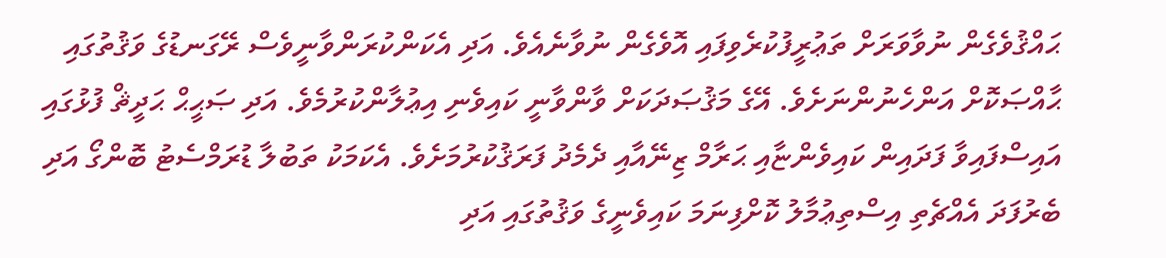ޙައްޤުވެގެން ނުވާވަރަށް ތަޢުރީފުކުރެވިފައި އޮވެގެން ނުވާނެއެވެ. އަދި އެކަންކުރަންވާނީވެސް ރޭގަނޑުގެ ވަޤުތުގައި ޙާއްޞަކޮށް އަންހެނުންނަށެވެ. އޭގެ މަޤުޞަދަކަށް ވާންވާނީ ކައިވެނި އިޢުލާންކުރުމެވެ. އަދި ޞަޙީޙް ޙަދީޘް ފުޅުގައި އައިސްފައިވާ ފަދައިން ކައިވެންޏާއި ޙަރާމް ޒިނޭއާއި ދެމެދު ފަރަޤުކުރުމަށެވެ. އެކަމަކު ތަބުލާ ޑުރަމްސެޓު ބޮންގޯ އަދި ބެރުފަދަ އެއްޗެތި އިސްތިޢުމާލު ކޮށްފިނަމަ ކައިވެނީގެ ވަޤުތުގައި އަދި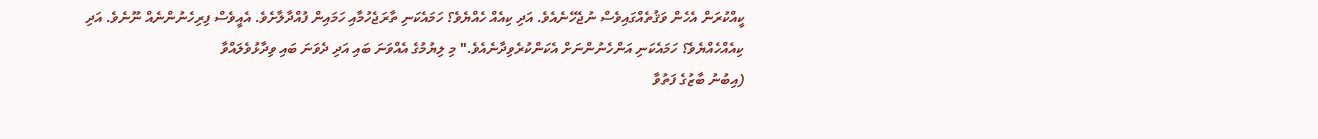ކީއްކުރަން އެހެން ވަޤުތެއްގައިވެސް ނުޖެހޭނެއެވެ. އަދި ކިއެއް ހެއްޔެވެ؟ ހަމައެކަނި ތާރަޖެހުމާއި ހަމައިން ފުއްދާލާށެވެ. އެއީވެސް ފިރިހެނުންނެއް ނޫނެވެ. އަދި ކިއެއްހެއްޔެވެ؟ ހަމައެކަނި އަންހެނުންނަށް އެކަންކުރެވިދާނެއެވެ." މި ލިޔުމުގެ އެއްވަނަ ބައި އަދި ދެވަނަ ބައި ވިދާޅުވެލައްވާ
(އިބުނު ބާޒުގެ ފަތުވާ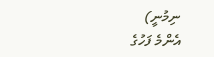ނިމުނީ)
އެންމެ ފަހުގެ